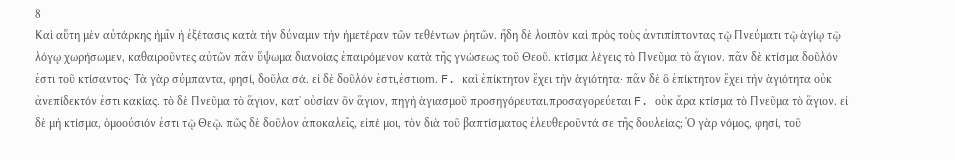8
Καὶ αὕτη μὲν αὐτάρκης ἡμῖν ἡ ἐξέτασις κατὰ τὴν δύναμιν τὴν ἡμετέραν τῶν τεθέντων ῥητῶν. ἤδη δὲ λοιπὸν καὶ πρὸς τοὺς ἀντιπίπτοντας τῷ Πνεύματι τῷ ἁγίῳ τῷ λόγῳ χωρήσωμεν, καθαιροῦντες αὐτῶν πᾶν ὕψωμα διανοίας ἐπαιρόμενον κατὰ τῆς γνώσεως τοῦ Θεοῦ. κτίσμα λέγεις τὸ Πνεῦμα τὸ ἅγιον. πᾶν δὲ κτίσμα δοῦλόν ἐστι τοῦ κτίσαντος· Τὰ γὰρ σύμπαντα, φησί, δοῦλα σά. εἰ δὲ δοῦλόν ἐστι,ἐστιom. F. καὶ ἐπίκτητον ἔχει τὴν ἁγιότητα· πᾶν δὲ ὃ ἐπίκτητον ἔχει τὴν ἁγιότητα οὐκ ἀνεπίδεκτόν ἐστι κακίας. τὸ δὲ Πνεῦμα τὸ ἅγιον, κατʼ οὐσίαν ὂν ἅγιον, πηγὴ ἁγιασμοῦ προσηγόρευται.προσαγορεύεται F. οὐκ ἄρα κτίσμα τὸ Πνεῦμα τὸ ἅγιον. εἰ δὲ μὴ κτίσμα, ὁμοούσιόν ἐστι τῷ Θεῷ. πῶς δὲ δοῦλον ἀποκαλεῖς, εἰπέ μοι, τὸν διὰ τοῦ βαπτίσματος ἐλευθεροῦντά σε τῆς δουλείας; Ὁ γὰρ νόμος, φησί, τοῦ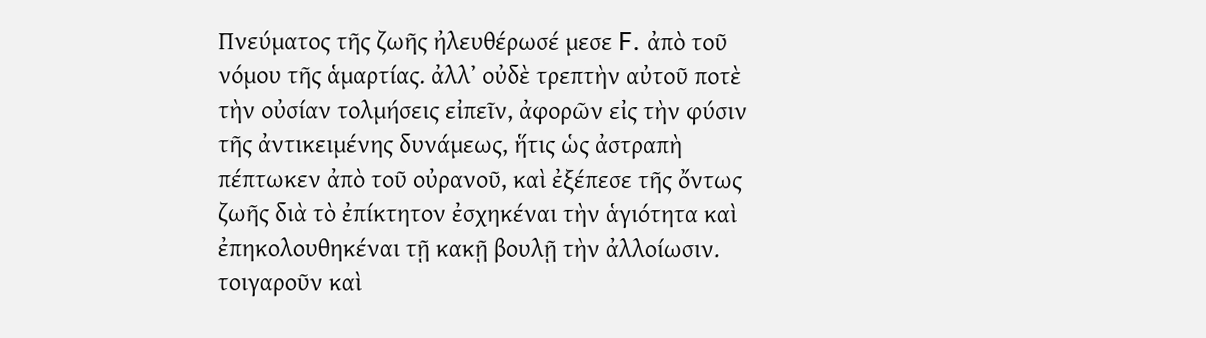Πνεύματος τῆς ζωῆς ἠλευθέρωσέ μεσε F. ἀπὸ τοῦ νόμου τῆς ἁμαρτίας. ἀλλʼ οὐδὲ τρεπτὴν αὐτοῦ ποτὲ τὴν οὐσίαν τολμήσεις εἰπεῖν, ἀφορῶν εἰς τὴν φύσιν τῆς ἀντικειμένης δυνάμεως, ἥτις ὡς ἀστραπὴ πέπτωκεν ἀπὸ τοῦ οὐρανοῦ, καὶ ἐξέπεσε τῆς ὄντως ζωῆς διὰ τὸ ἐπίκτητον ἐσχηκέναι τὴν ἁγιότητα καὶ ἐπηκολουθηκέναι τῇ κακῇ βουλῇ τὴν ἀλλοίωσιν. τοιγαροῦν καὶ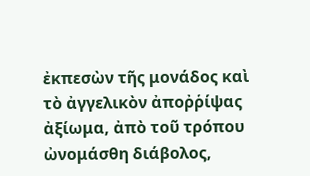ἐκπεσὼν τῆς μονάδος καὶ τὸ ἀγγελικὸν ἀποῤῥίψας ἀξίωμα, ἀπὸ τοῦ τρόπου ὠνομάσθη διάβολος,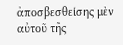ἀποσβεσθείσης μὲν αὐτοῦ τῆς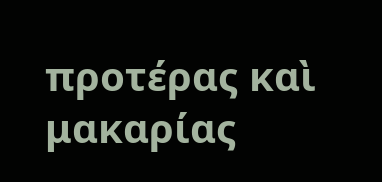προτέρας καὶ μακαρίας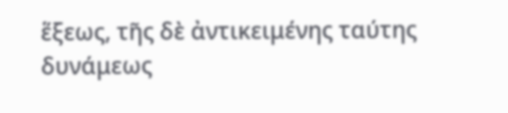ἕξεως, τῆς δὲ ἀντικειμένης ταύτης δυνάμεως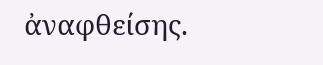ἀναφθείσης.